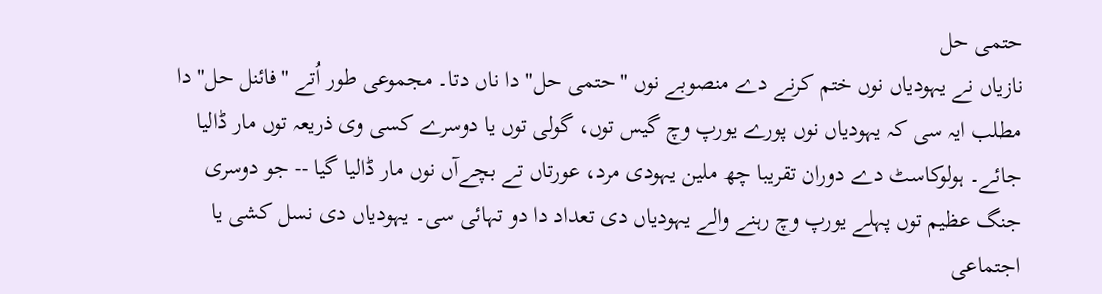حتمی حل
نازیاں نے یہودیاں نوں ختم کرنے دے منصوبے نوں "حتمی حل" دا ناں دتا۔ مجموعی طور اُتے "فائنل حل" دا مطلب ایہ سی کہ یہودیاں نوں پورے یورپ وچ گیس توں، گولی توں یا دوسرے کسی وی ذریعہ توں مار ڈالیا جائے۔ ہولوکاسٹ دے دوران تقریبا چھ ملین یہودی مرد، عورتاں تے بچےآں نوں مار ڈالیا گيا -- جو دوسری جنگ عظیم توں پہلے یورپ وچ رہنے والے یہودیاں دی تعداد دا دو تہائی سی۔ یہودیاں دی نسل کشی یا اجتماعی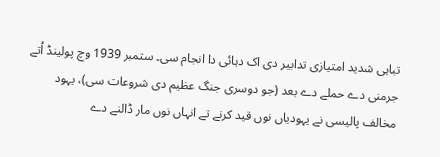تباہی شدید امتیازی تدابیر دی اک دہائی دا انجام سی۔ ستمبر 1939 وچ پولینڈ اُتے جرمنی دے حملے دے بعد (جو دوسری جنگ عظیم دی شروعات سی)، یہود مخالف پالیسی نے یہودیاں نوں قید کرنے تے انہاں نوں مار ڈالنے دے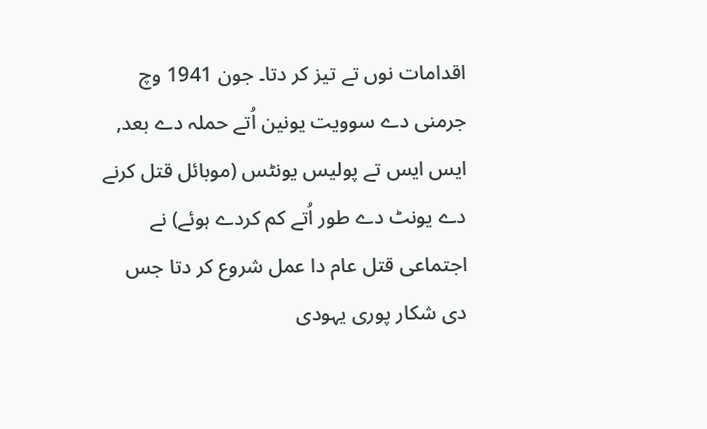اقدامات نوں تے تیز کر دتا۔ جون 1941 وچ جرمنی دے سوویت یونین اُتے حملہ دے بعد, ایس ایس تے پولیس یونٹس (موبائل قتل کرنے دے یونٹ دے طور اُتے کم کردے ہوئے) نے اجتماعی قتل عام دا عمل شروع کر دتا جس دی شکار پوری یہودی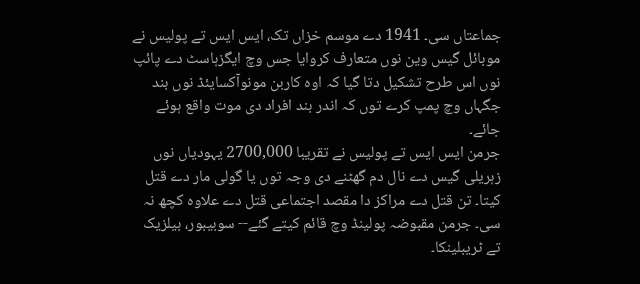جماعتاں سی۔ 1941 دے موسم خزاں تک، ایس ایس تے پولیس نے موبائل گیس وین نوں متعارف کروایا جس وچ ایگزہاسٹ دے پائپ نوں اس طرح تشکیل دتا گیا کہ اوہ کاربن مونوآکسایئڈ نوں بند جگہاں وچ پمپ کرے توں کہ اندر بند افراد دی موت واقع ہوئے جائے۔
جرمن ایس ایس تے پولیس نے تقریبا 2700,000 یہودیاں نوں زہریلی گیس دے نال دم گھٹنے دی وجہ توں یا گولی مار دے قتل کيتا۔ تن قتل دے مراکز دا مقصد اجتماعی قتل دے علاوہ کچھ نہ سی۔ جرمن مقبوضہ پولینڈ وچ قائم کيتے گئے-- سوبیبور، بیلزیک تے ٹریبلینکا۔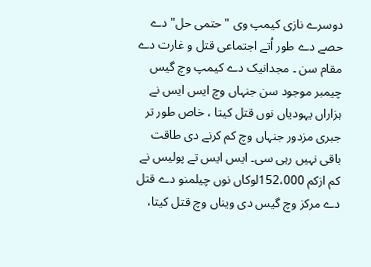دوسرے نازی کیمپ وی "حتمی حل" دے حصے دے طور اُتے اجتماعی قتل و غارت دے مقام سن ۔ مجدانیک دے کیمپ وچ گیس چیمبر موجود سن جنہاں وچ ایس ایس نے ہزاراں یہودیاں نوں قتل کيتا ، خاص طور تر جبری مزدور جنہاں وچ کم کرنے دی طاقت باقی نہيں رہی سی۔ ایس ایس تے پولیس نے کم ازکم 152،000لوکاں نوں چیلمنو دے قتل دے مرکز وچ گیس دی ویناں وچ قتل کيتا،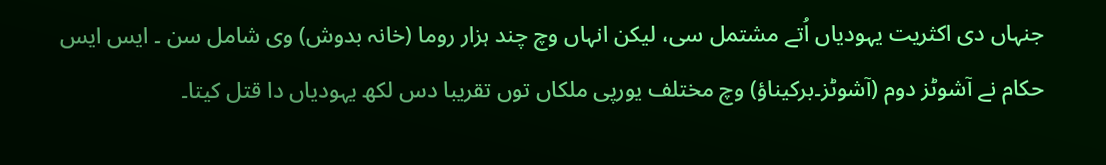جنہاں دی اکثریت یہودیاں اُتے مشتمل سی، لیکن انہاں وچ چند ہزار روما (خانہ بدوش) وی شامل سن ۔ ایس ایس حکام نے آشوٹز دوم (آشوٹز۔برکیناؤ) وچ مختلف یورپی ملکاں توں تقریبا دس لکھ یہودیاں دا قتل کيتا۔